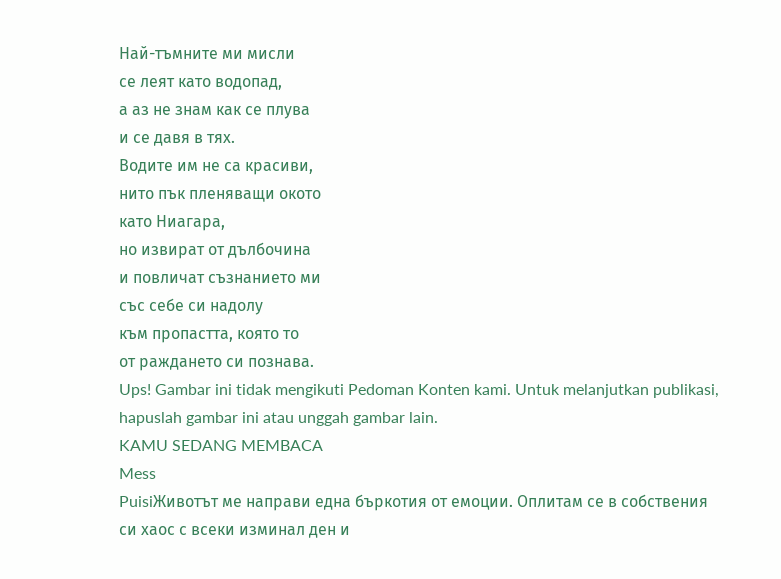Най-тъмните ми мисли
се леят като водопад,
а аз не знам как се плува
и се давя в тях.
Водите им не са красиви,
нито пък пленяващи окото
като Ниагара,
но извират от дълбочина
и повличат съзнанието ми
със себе си надолу
към пропастта, която то
от раждането си познава.
Ups! Gambar ini tidak mengikuti Pedoman Konten kami. Untuk melanjutkan publikasi, hapuslah gambar ini atau unggah gambar lain.
KAMU SEDANG MEMBACA
Mess
PuisiЖивотът ме направи една бъркотия от емоции. Оплитам се в собствения си хаос с всеки изминал ден и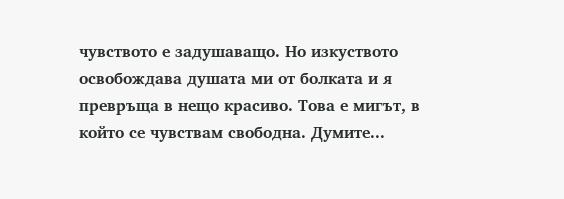чувството е задушаващо. Но изкуството освобождава душата ми от болката и я превръща в нещо красиво. Това е мигът, в който се чувствам свободна. Думите...